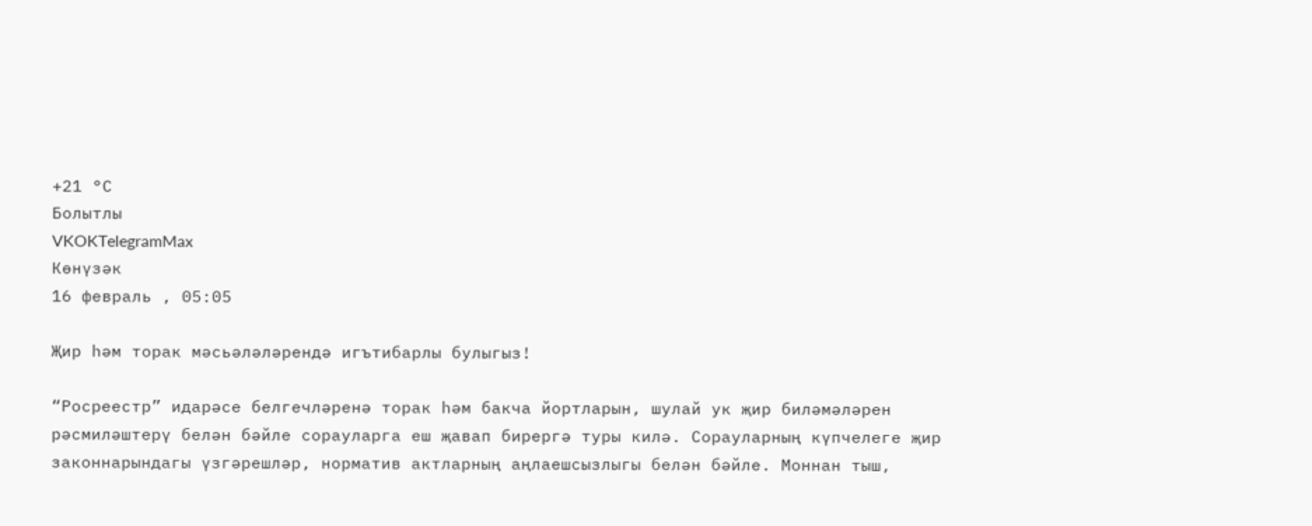+21 °С
Болытлы
VKOKTelegramMax
Көнүзәк
16 февраль , 05:05

Җир һәм торак мәсьәләләрендә игътибарлы булыгыз!

“Росреестр” идарәсе белгечләренә торак һәм бакча йортларын, шулай ук җир биләмәләрен рәсмиләштерү белән бәйле сорауларга еш җавап бирергә туры килә. Сорауларның күпчелеге җир законнарындагы үзгәрешләр, норматив актларның аңлаешсызлыгы белән бәйле. Моннан тыш,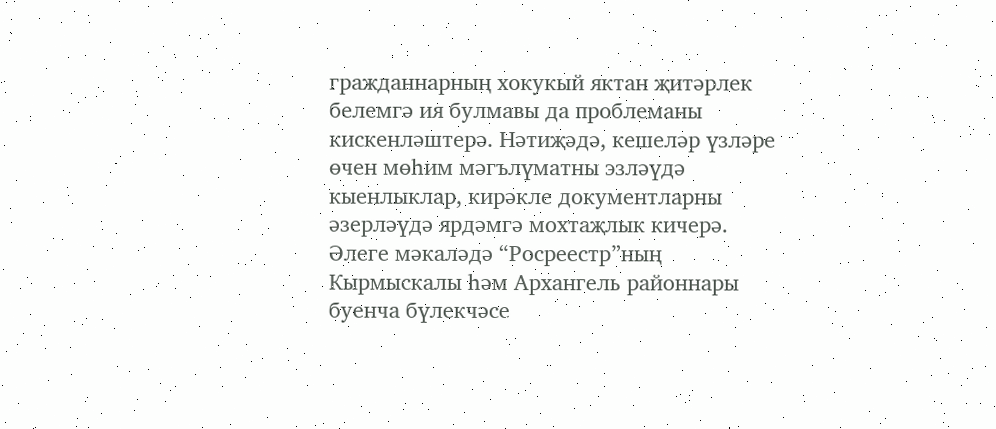гражданнарның хокукый яктан җитәрлек белемгә ия булмавы да проблеманы кискенләштерә. Нәтиҗәдә, кешеләр үзләре өчен мөһим мәгълүматны эзләүдә кыенлыклар, кирәкле документларны әзерләүдә ярдәмгә мохтаҗлык кичерә. Әлеге мәкаләдә “Росреестр”ның Кырмыскалы һәм Архангель районнары буенча бүлекчәсе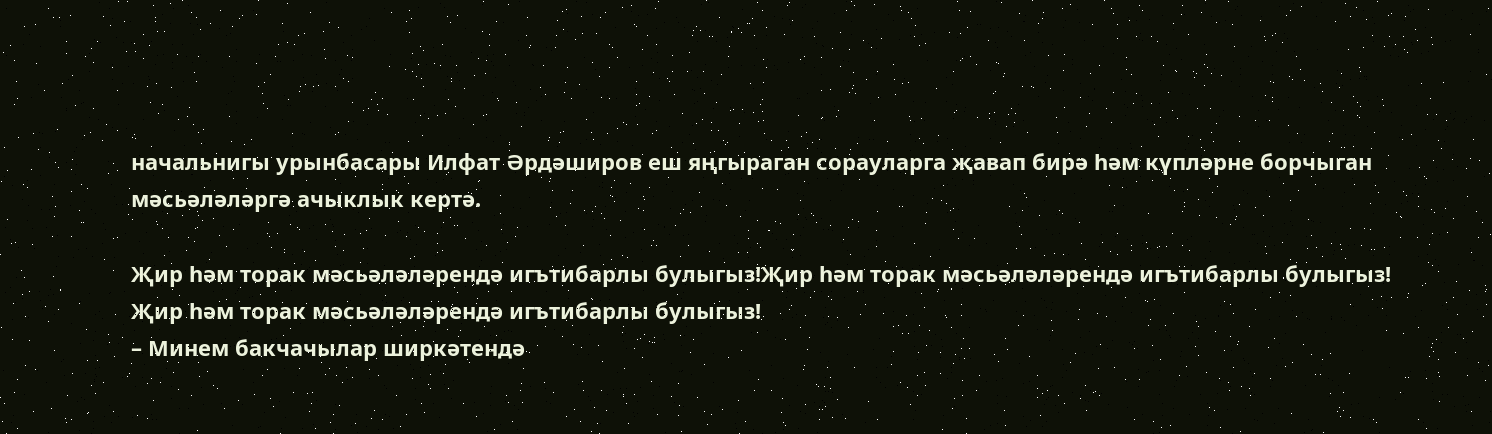начальнигы урынбасары Илфат Әрдәширов еш яңгыраган сорауларга җавап бирә һәм күпләрне борчыган мәсьәләләргә ачыклык кертә.

Җир һәм торак мәсьәләләрендә игътибарлы булыгыз!Җир һәм торак мәсьәләләрендә игътибарлы булыгыз!
Җир һәм торак мәсьәләләрендә игътибарлы булыгыз!
– Минем бакчачылар ширкәтендә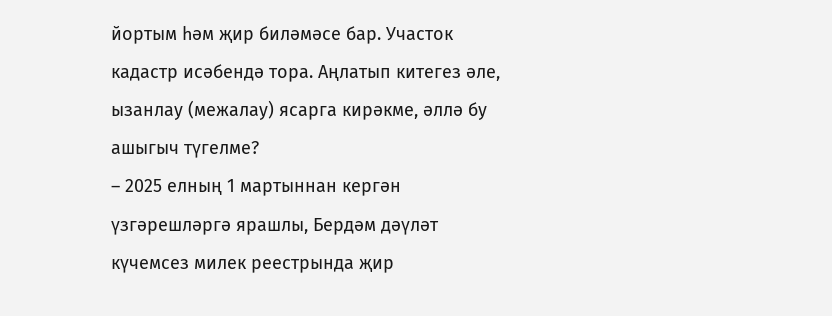йортым һәм җир биләмәсе бар. Участок кадастр исәбендә тора. Аңлатып китегез әле, ызанлау (межалау) ясарга кирәкме, әллә бу ашыгыч түгелме?
– 2025 елның 1 мартыннан кергән үзгәрешләргә ярашлы, Бердәм дәүләт күчемсез милек реестрында җир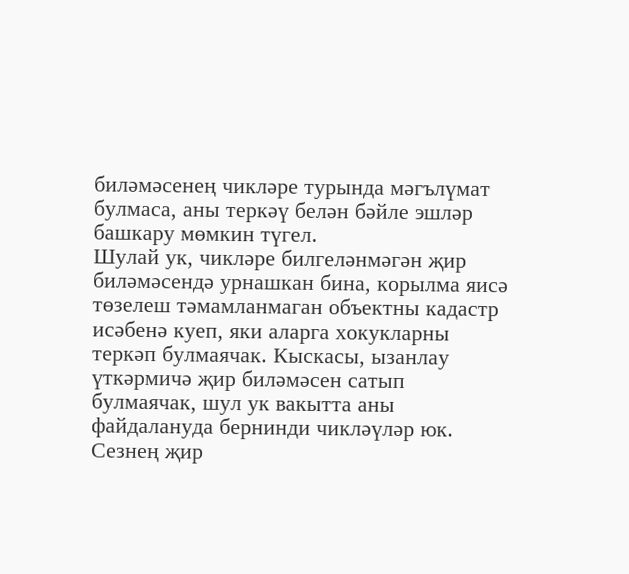биләмәсенең чикләре турында мәгълүмат булмаса, аны теркәү белән бәйле эшләр башкару мөмкин түгел.
Шулай ук, чикләре билгеләнмәгән җир биләмәсендә урнашкан бина, корылма яисә төзелеш тәмамланмаган объектны кадастр исәбенә куеп, яки аларга хокукларны теркәп булмаячак. Кыскасы, ызанлау үткәрмичә җир биләмәсен сатып булмаячак, шул ук вакытта аны файдалануда бернинди чикләүләр юк.
Сезнең җир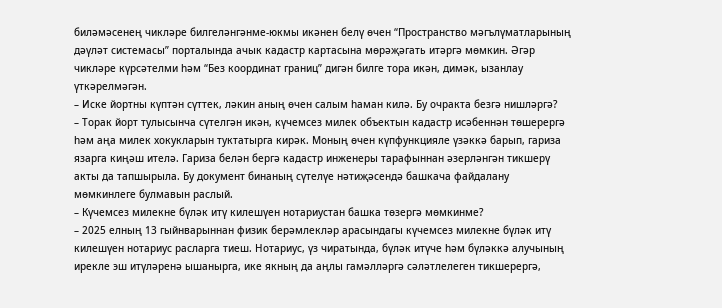биләмәсенең чикләре билгеләнгәнме-юкмы икәнен белү өчен “Пространство мәгълүматларының дәүләт системасы” порталында ачык кадастр картасына мөрәҗәгать итәргә мөмкин. Әгәр чикләре күрсәтелми һәм “Без координат границ” дигән билге тора икән, димәк, ызанлау үткәрелмәгән.
– Иске йортны күптән сүттек, ләкин аның өчен салым һаман килә. Бу очракта безгә нишләргә?
– Торак йорт тулысынча сүтелгән икән, күчемсез милек объектын кадастр исәбеннән төшерергә һәм аңа милек хокукларын туктатырга кирәк. Моның өчен күпфункцияле үзәккә барып, гариза язарга киңәш ителә. Гариза белән бергә кадастр инженеры тарафыннан әзерләнгән тикшерү акты да тапшырыла. Бу документ бинаның сүтелүе нәтиҗәсендә башкача файдалану мөмкинлеге булмавын раслый.
– Күчемсез милекне бүләк итү килешүен нотариустан башка төзергә мөмкинме?
– 2025 елның 13 гыйнварыннан физик берәмлекләр арасындагы күчемсез милекне бүләк итү килешүен нотариус расларга тиеш. Нотариус, үз чиратында, бүләк итүче һәм бүләккә алучының ирекле эш итүләренә ышанырга, ике якның да аңлы гамәлләргә сәләтлелеген тикшерергә,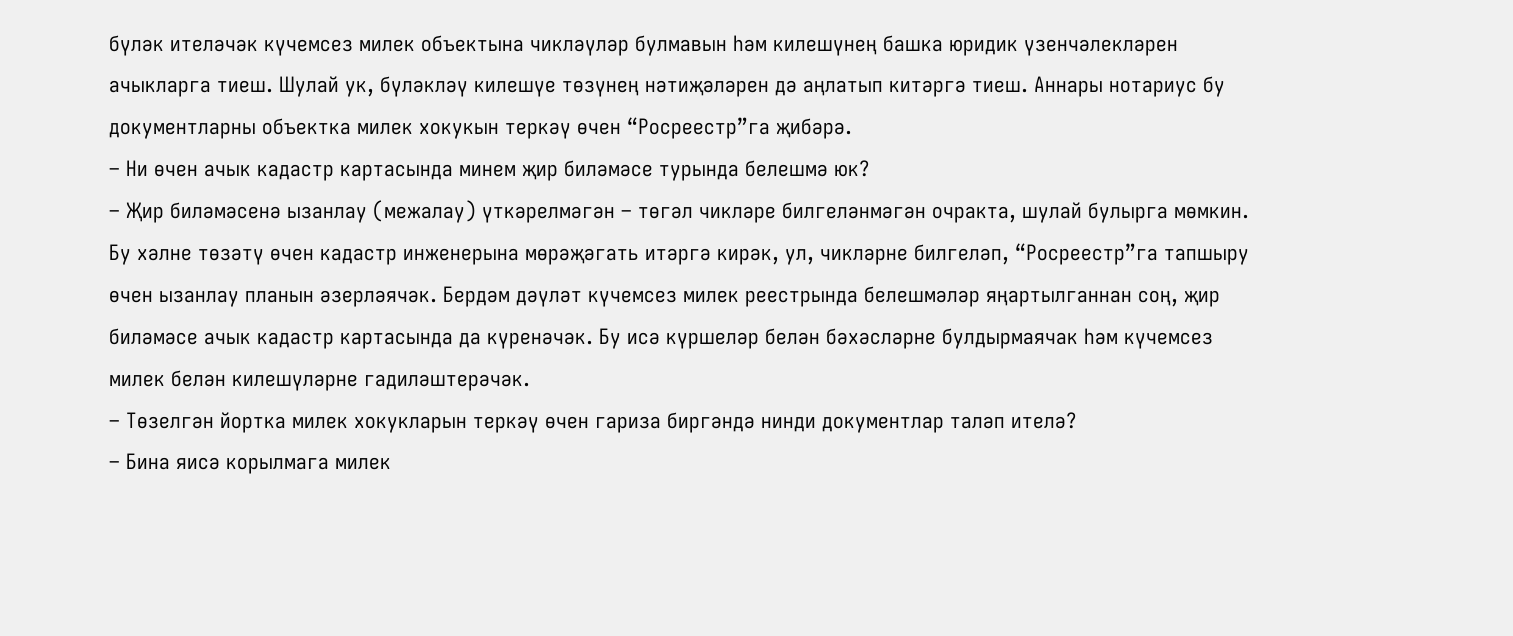бүләк ителәчәк күчемсез милек объектына чикләүләр булмавын һәм килешүнең башка юридик үзенчәлекләрен ачыкларга тиеш. Шулай ук, бүләкләү килешүе төзүнең нәтиҗәләрен дә аңлатып китәргә тиеш. Аннары нотариус бу документларны объектка милек хокукын теркәү өчен “Росреестр”га җибәрә.
– Ни өчен ачык кадастр картасында минем җир биләмәсе турында белешмә юк?
– Җир биләмәсенә ызанлау (межалау) үткәрелмәгән – төгәл чикләре билгеләнмәгән очракта, шулай булырга мөмкин. Бу хәлне төзәтү өчен кадастр инженерына мөрәҗәгать итәргә кирәк, ул, чикләрне билгеләп, “Росреестр”га тапшыру өчен ызанлау планын әзерләячәк. Бердәм дәүләт күчемсез милек реестрында белешмәләр яңартылганнан соң, җир биләмәсе ачык кадастр картасында да күренәчәк. Бу исә күршеләр белән бәхәсләрне булдырмаячак һәм күчемсез милек белән килешүләрне гадиләштерәчәк.
– Төзелгән йортка милек хокукларын теркәү өчен гариза биргәндә нинди документлар таләп ителә?
– Бина яисә корылмага милек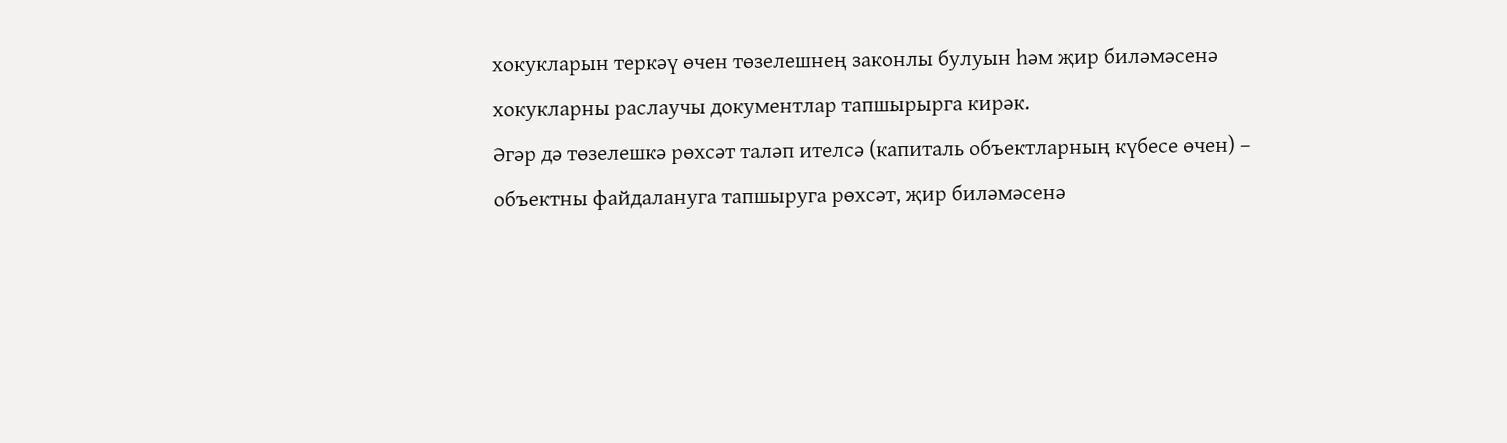хокукларын теркәү өчен төзелешнең законлы булуын һәм җир биләмәсенә хокукларны раслаучы документлар тапшырырга кирәк.
Әгәр дә төзелешкә рөхсәт таләп ителсә (капиталь объектларның күбесе өчен) – объектны файдалануга тапшыруга рөхсәт, җир биләмәсенә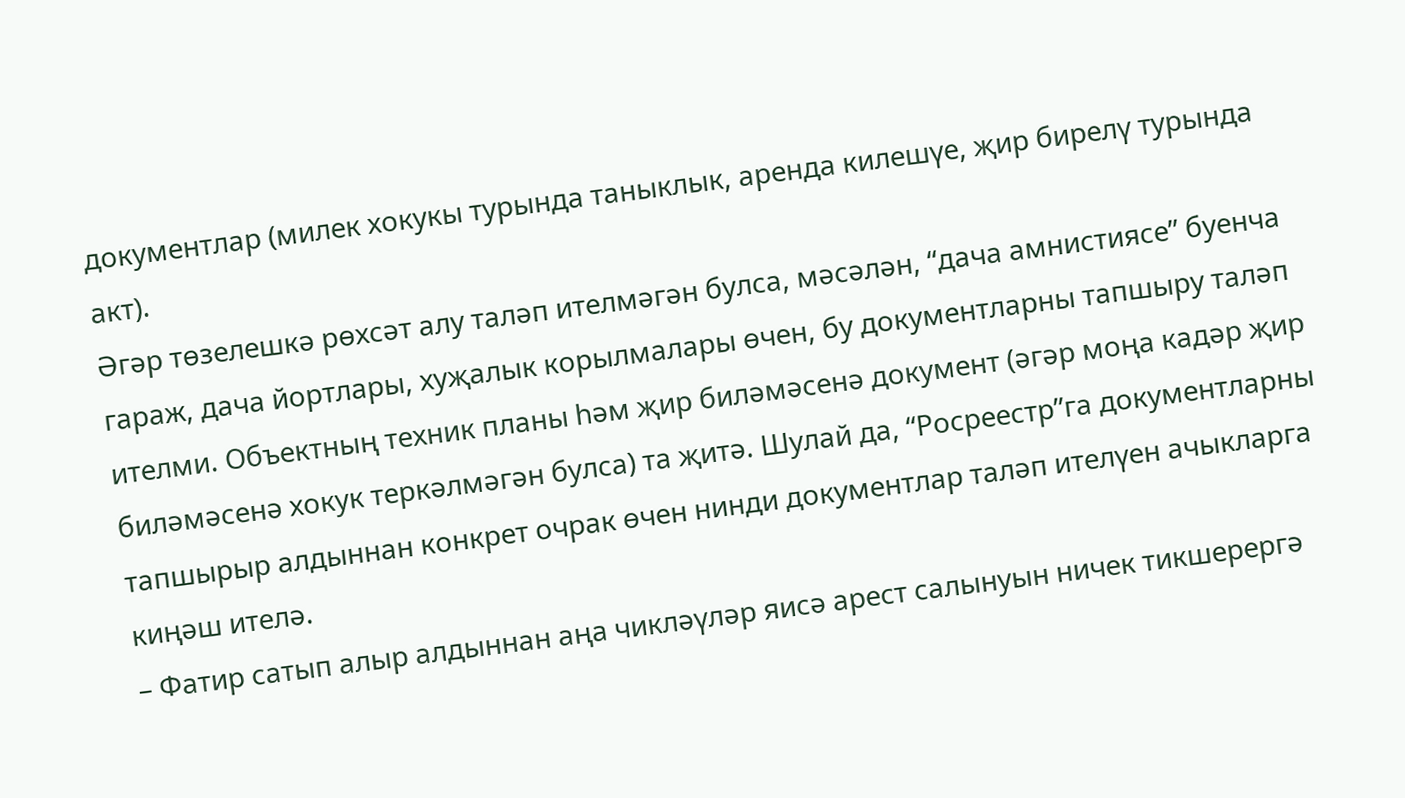документлар (милек хокукы турында таныклык, аренда килешүе, җир бирелү турында акт).
Әгәр төзелешкә рөхсәт алу таләп ителмәгән булса, мәсәлән, “дача амнистиясе” буенча гараж, дача йортлары, хуҗалык корылмалары өчен, бу документларны тапшыру таләп ителми. Объектның техник планы һәм җир биләмәсенә документ (әгәр моңа кадәр җир биләмәсенә хокук теркәлмәгән булса) та җитә. Шулай да, “Росреестр”га документларны тапшырыр алдыннан конкрет очрак өчен нинди документлар таләп ителүен ачыкларга киңәш ителә.
– Фатир сатып алыр алдыннан аңа чикләүләр яисә арест салынуын ничек тикшерергә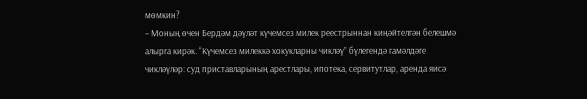мөмкин?
– Моның өчен Бердәм дәүләт күчемсез милек реестрыннан киңәйтелгән белешмә алырга кирәк. “Күчемсез милеккә хокукларны чикләү” бүлегендә гамәлдәге чикләүләр: суд приставларының арестлары, ипотека, сервитутлар, аренда яисә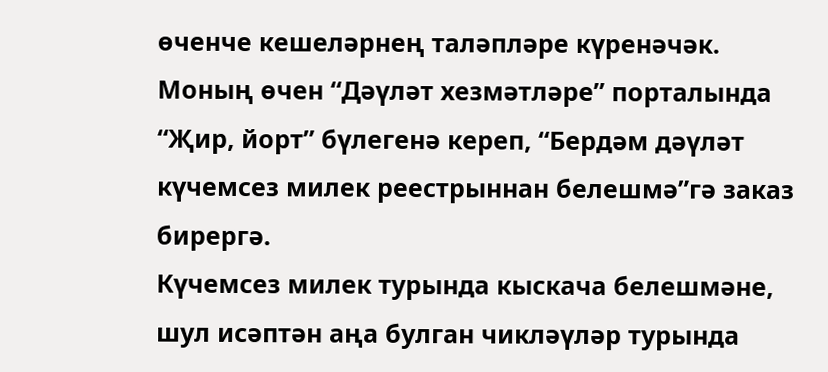өченче кешеләрнең таләпләре күренәчәк. Моның өчен “Дәүләт хезмәтләре” порталында “Җир, йорт” бүлегенә кереп, “Бердәм дәүләт күчемсез милек реестрыннан белешмә”гә заказ бирергә.
Күчемсез милек турында кыскача белешмәне, шул исәптән аңа булган чикләүләр турында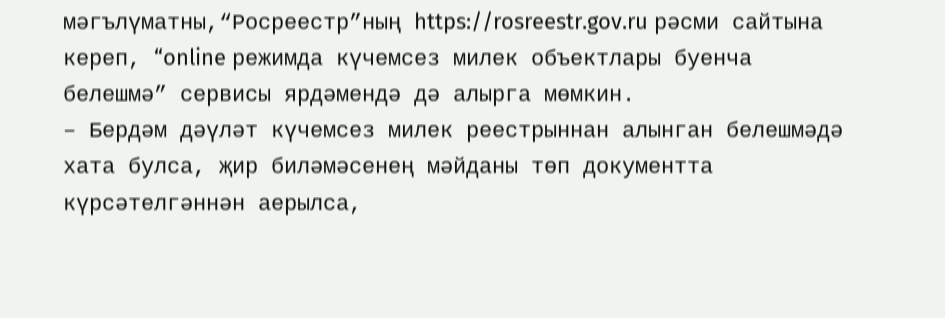мәгълүматны,“Росреестр”ның https://rosreestr.gov.ru рәсми сайтына кереп, “online режимда күчемсез милек объектлары буенча белешмә” сервисы ярдәмендә дә алырга мөмкин.
– Бердәм дәүләт күчемсез милек реестрыннан алынган белешмәдә хата булса, җир биләмәсенең мәйданы төп документта күрсәтелгәннән аерылса,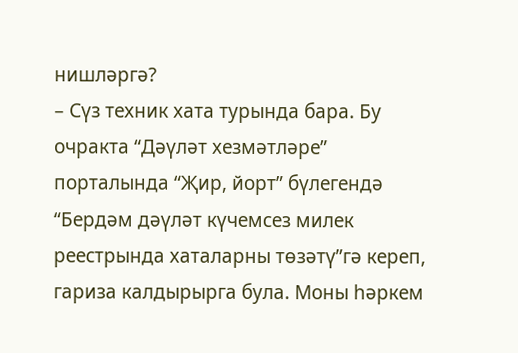нишләргә?
– Сүз техник хата турында бара. Бу очракта “Дәүләт хезмәтләре” порталында “Җир, йорт” бүлегендә “Бердәм дәүләт күчемсез милек реестрында хаталарны төзәтү”гә кереп, гариза калдырырга була. Моны һәркем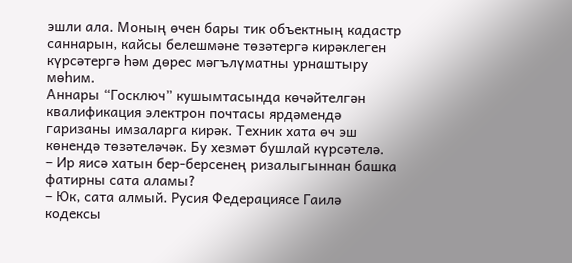эшли ала. Моның өчен бары тик объектның кадастр саннарын, кайсы белешмәне төзәтергә кирәклеген күрсәтергә һәм дөрес мәгълүматны урнаштыру мөһим.
Аннары “Госключ” кушымтасында көчәйтелгән квалификация электрон почтасы ярдәмендә гаризаны имзаларга кирәк. Техник хата өч эш көнендә төзәтеләчәк. Бу хезмәт бушлай күрсәтелә.
– Ир яисә хатын бер-берсенең ризалыгыннан башка фатирны сата аламы?
– Юк, сата алмый. Русия Федерациясе Гаилә кодексы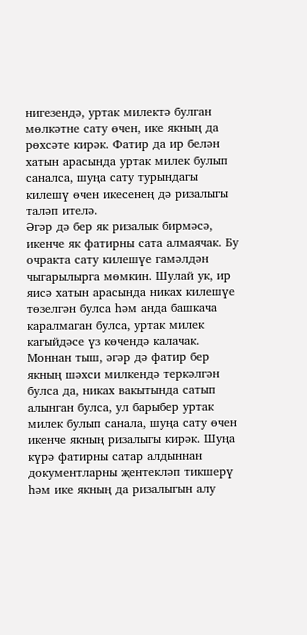нигезендә, уртак милектә булган мөлкәтне сату өчен, ике якның да рөхсәте кирәк. Фатир да ир белән хатын арасында уртак милек булып саналса, шуңа сату турындагы килешү өчен икесенең дә ризалыгы таләп ителә.
Әгәр дә бер як ризалык бирмәсә, икенче як фатирны сата алмаячак. Бу очракта сату килешүе гамәлдән чыгарылырга мөмкин. Шулай ук, ир яисә хатын арасында никах килешүе төзелгән булса һәм анда башкача каралмаган булса, уртак милек кагыйдәсе үз көчендә калачак.
Моннан тыш, әгәр дә фатир бер якның шәхси милкендә теркәлгән булса да, никах вакытында сатып алынган булса, ул барыбер уртак милек булып санала, шуңа сату өчен икенче якның ризалыгы кирәк. Шуңа күрә фатирны сатар алдыннан документларны җентекләп тикшерү һәм ике якның да ризалыгын алу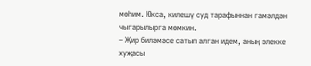мөһим. Юкса, килешү суд тарафыннан гамәлдән чыгарылырга мөмкин.
– Җир биләмәсе сатып алган идем, аның элекке хуҗасы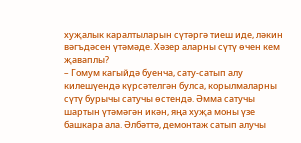хуҗалык каралтыларын сүтәргә тиеш иде, ләкин вәгъдәсен үтәмәде. Хәзер аларны сүтү өчен кем җаваплы?
– Гомум кагыйдә буенча, сату-сатып алу килешүендә күрсәтелгән булса, корылмаларны сүтү бурычы сатучы өстендә. Әмма сатучы шартын үтәмәгән икән, яңа хуҗа моны үзе башкара ала. Әлбәттә, демонтаж сатып алучы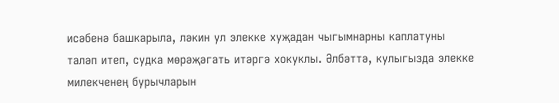исәбенә башкарыла, ләкин ул элекке хуҗадан чыгымнарны каплатуны таләп итеп, судка мөрәҗәгать итәргә хокуклы. Әлбәттә, кулыгызда элекке милекченең бурычларын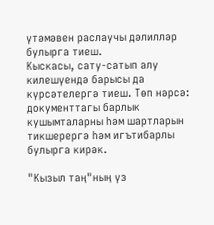үтәмәвен раслаучы дәлилләр булырга тиеш.
Кыскасы, сату-сатып алу килешүендә барысы да күрсәтелергә тиеш. Төп нәрсә: документтагы барлык кушымталарны һәм шартларын тикшерергә һәм игътибарлы булырга кирәк.

"Кызыл таң"ның үз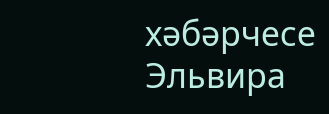хәбәрчесе Эльвира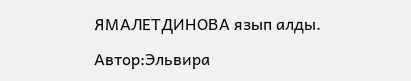ЯМАЛЕТДИНОВА язып алды.

Автор:Эльвира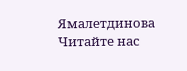Ямалетдинова
Читайте нас